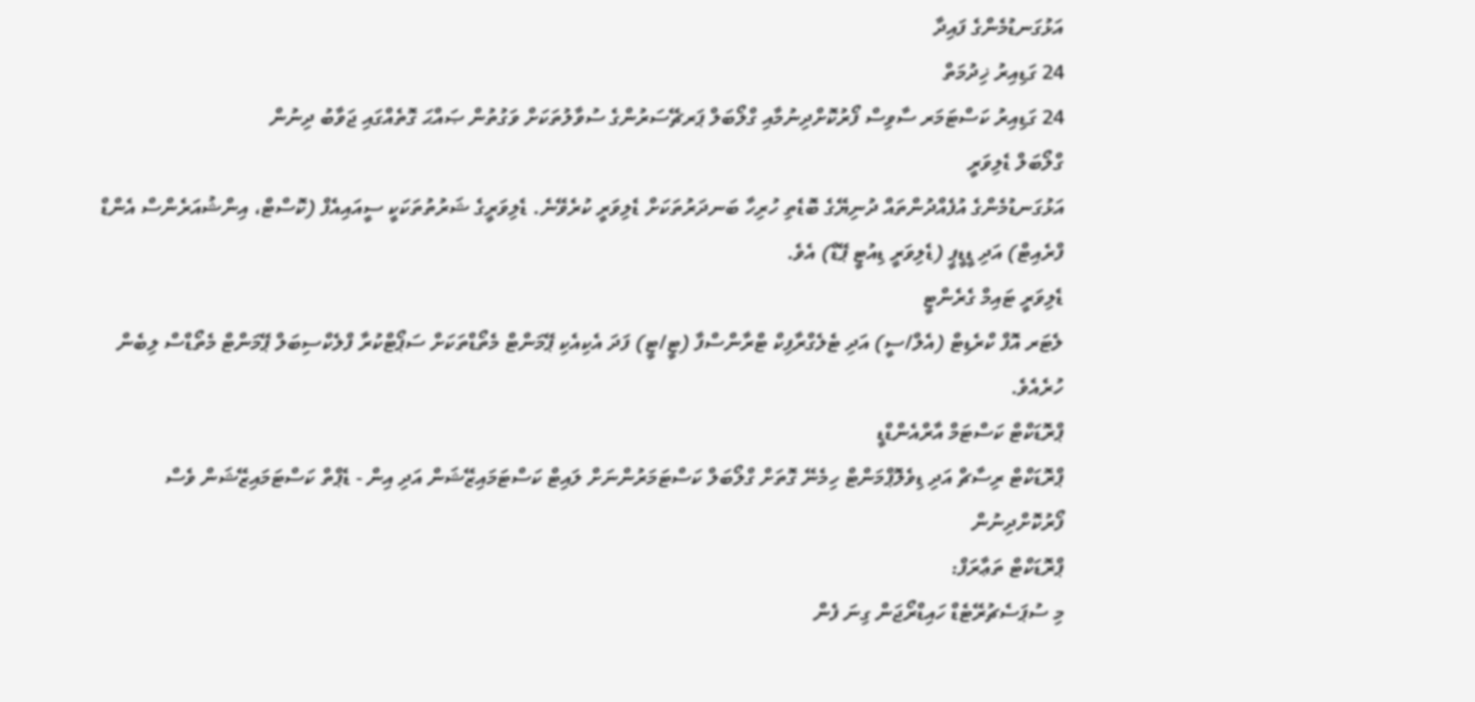އަޅުގަނޑުމެންގެ ފައިދާ
24 ގަޑިއިރު ޚިދުމަތް
24 ގަޑިއިރު ކަސްޓަމަރ ސާވިސް ފޯރުކޮށްދިނުމާއި ގްލޯބަލް ޕަރޗޭސަރުންގެ ސުވާލުތަކަށް ވަގުތުން ޞައްޙަ ގޮތެއްގައި ޖަވާބު ދިނުން
ގްލޯބަލް ޑެލިވަރީ
އަޅުގަނޑުމެންގެ އުފެއްދުންތައް ދުނިޔޭގެ ބޮޑެތި ހުރިހާ ބަނދަރުތަކަށް ޑެލިވަރީ ކުރެވޭނެ. ޑެލިވަރީގެ ޝަރުތުތަކަކީ ސީއައިއެފް (ކޮސްޓް، އިންޝުއަރެންސް އެންޑް ފްރެއިޓް) އަދި ޑީޑީޕީ (ޑެލިވަރީ ޑިއުޓީ ޕޭޑް) އެވެ.
ޑެލިވަރީ ޓައިމް ގެރެންޓީ
ލެޓަރ އޮފް ކްރެޑިޓް (އެލް/ސީ) އަދި ޓެލެގްރާފިކް ޓްރާންސްފާ (ޓީ/ޓީ) ފަދަ އެކިއެކި ޕޭމަންޓް މެތޯޑްތަކަށް ސަޕޯޓްކުރާ ފްލެކްސިބަލް ޕޭމަންޓް މެތޯޑްސް ލިބެން ހުރެއެވެ.
ޕްރޮޑަކްޓް ކަސްޓަމް އާރްއެންޑްޑީ
ޕްރޮޑަކްޓް ރިސާޗް އަދި ޑިވެލޮޕްމަންޓް ހިމެނޭ ގޮތަށް ގްލޯބަލް ކަސްޓަމަރުންނަށް ލައިޓް ކަސްޓަމައިޒޭޝަން އަދި އިން - ޑެޕްތް ކަސްޓަމައިޒޭޝަން ވެސް ފޯރުކޮށްދިނުން
ޕްރޮޑަކްޓް ތަޢާރަފް:
މި ސުޕަސެޗުރޭޓެޑް ހައިޑްރޯޖަން ގިނަ ފެން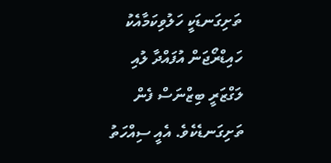ތަށިގަނޑަކީ ހަލުވިކަމާއެކު ހައިޑްރޯޖަން އުފައްދާ ލުއި ލަގްޒަރީ ބިޒްނަސް ފެން ތަށިގަނޑެކެވެ. އެއީ ސިއްހަތު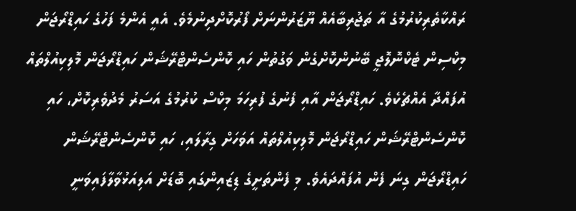ރައްކާތެރިކުރުމުގެ އާ ތަޖުރިބާއެއް ޔޫޒަރުންނަށް ފޯރުކޮށްދިނުމެވެ. އެއީ އެންމެ ފަހުގެ ހައިޑްރޯޖަން މިކްސިން ޓެކްނޮލޮޖީ ބޭނުންކޮށްގެން ވަގުތުން ހައި ކޮންސެންޓްރޭޝަން ހައިޑްރޯޖަން މޮލިކިއުލްތައް އުފައްދާ އެއްޗެކެވެ. ހައިޑްރޯޖަން އާއި ފެނުގެ ފުރިހަމަ މިކްސް ކުރުމުގެ އަސަރު މެދުވެރިކޮށް، ހައި ކޮންސެންޓްރޭޝަން ހައިޑްރޯޖަން މޮލިކިއުލްތައް އަވަހަށް ގިރާލައި، ހައި ކޮންސެންޓްރޭޝަން ހައިޑްރޯޖަން ގިނަ ފެން އުފައްދައެވެ. މި ފެންތަށީގެ ޑިޒައިންގައި ބޮޑަށް އަލިއަޅުވާލާފައިވަނީ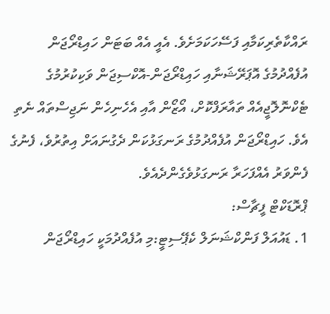ރައްކާތެރިކަމާއި ފަސޭހަކަމަށެވެ. އެއީ އެއް ބަޓަން ހައިޑްރޯޖަން އުފެއްދުމުގެ އޮޕަރޭޝަނާއި ހައިޑްރޯޖަން-އޮކްސިޖަން ވަކިކުރުމުގެ ޓެކްނޮލޮޖީއެއް ތައާރަފްކޮށް، އޯޒޯން އާއި އެހެނިހެން ނަޖިސްތައް ނެތި އެވެ. ހައިޑްރޯޖަން އުފެއްދުމުގެ ރަނގަޅުކަން ދެގުނައަށް އިތުރުވެ، ފެނުގެ ފެންވަރު އެއްފަހަރާ ރަނގަޅުވެގެންދެއެވެ.
ޕްރޮޑަކްޓް ފީޗާސް:
1. ޑައުއަލް ފަންކްޝަނަލް ކެޕޭސިޓީ:މި އުފެއްދުމަކީ ހައިޑްރޯޖަން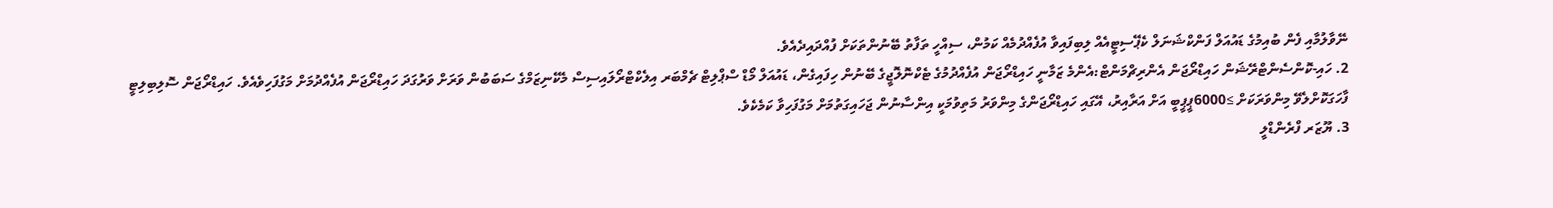ނޭވާލުމާއި ފެން ބުއިމުގެ ޑައުއަލް ފަންކްޝަނަލް ކެޕޭސިޓީއެއް ލިބިފައިވާ އުފެއްދުމެއް ކަމުން، ސިއްހީ ތަފާތު ބޭނުންތަކަށް ފުއްދައިދެއެވެ.
2. ހައި-ކޮންސެންޓްރޭޝަން ހައިޑްރޯޖަން އެންރިޗްމަންޓް:އެންމެ ޒަމާނީ ހައިޑްރޯޖަން އުފެއްދުމުގެ ޓެކްނޮލޮޖީގެ ބޭނުން ހިފައިގެން، ޑައުއަލް މޯޑް ސްޕްލިޓް ޗެމްބަރ އިލެކްޓްރޯލައިސިސް މެކޭނިޒަމްގެ ސަބަބުން ވަރަށް ވަރުގަދަ ހައިޑްރޯޖަން އުފެއްދުމަށް މަގުފަހިވެއެވެ. ހައިޑްރޯޖަން ސޮލިބިލިޓީ ފާހަގަކޮށްލެވޭ މިންވަރަކަށް ≥6000ޕީޕީބީ އަށް އަރާއިރު، އޭގައި ހައިޑްރޯޖަންގެ މިންވަރު މަތިވުމަކީ އިންސާނުން ޖަހައިގަތުމަށް މަގުފަހިވާ ކަމެކެވެ.
3. ޔޫޒަރ ފްރެންޑްލީ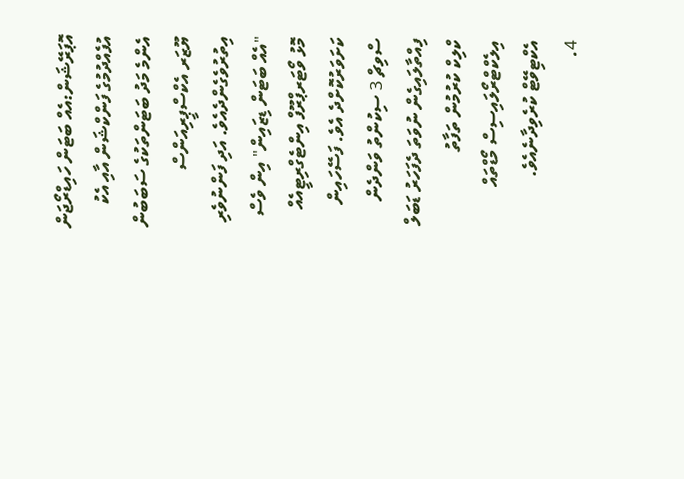އޮޕަރޭޝަން:އެއް ބަޓަން ހައިޑްރޯޖަން އުފެއްދުމުގެ ފަންކްޝަން އާއި އެކު އެންމެ މަދު ބަޓަންތަކުގެ ސަބަބުން ޔޫޒަރ އެކްސްޕީރިއަންސް އިތުރުވެގެންދެއެވެ. އަދި ފަންނުވެރި "އެއް ބަޓަން ޑިޒައިން" އިން ވެސް މޮޅު ވޯޓަރޕްރޫފް އިންޓެގްރިޓީއެއް ކަށަވަރުކޮށްދެ އެވެ. ފަސޭހައިން ސްވިޗް 3 ސިކުންތު ވަންދެން ފިއްތާލައިގެން ނުވަތަ ދެފަހަރު ޑަބަލް ކްލިކް ކުރުމުން ތަފާތު އިލެކްޓްރޯލައިސިސް މޯޑްތައް އެކްޓިވޭޓް ކުރެވިދާނެއެވެ.
4.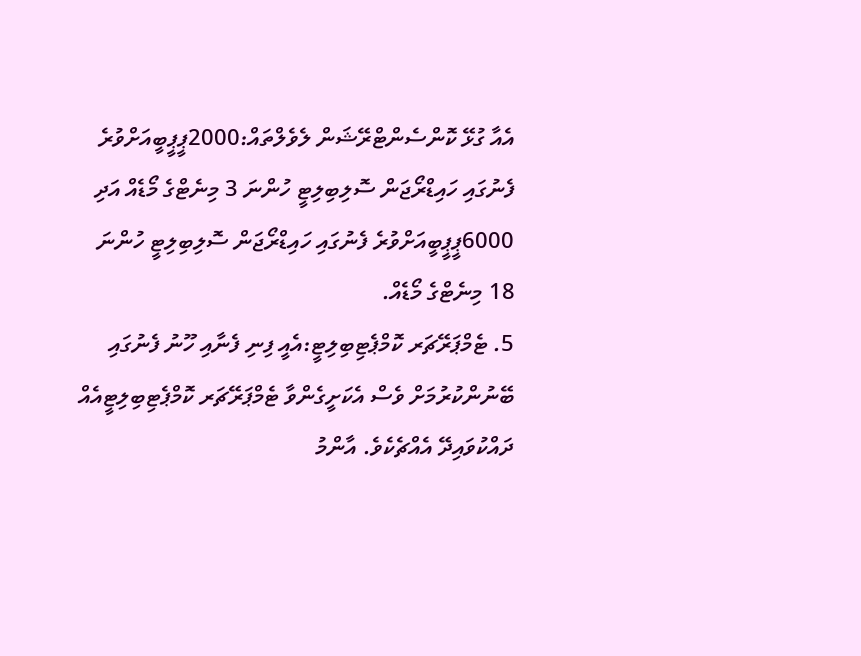އެއާ ގުޅޭ ކޮންސެންޓްރޭޝަން ލެވެލްތައް:2000ޕީޕީބީއަށްވުރެ ފެނުގައި ހައިޑްރޯޖަން ސޮލިބިލިޓީ ހުންނަ 3 މިނެޓްގެ މޯޑެއް އަދި 6000ޕީޕީބީއަށްވުރެ ފެނުގައި ހައިޑްރޯޖަން ސޮލިބިލިޓީ ހުންނަ 18 މިނެޓްގެ މޯޑެއް.
5. ޓެމްޕަރޭޗަރ ކޮމްޕެޓިބިލިޓީ:އެއީ ފިނި ފެނާއި ހޫނު ފެނުގައި ބޭނުންކުރުމަށް ވެސް އެކަށީގެންވާ ޓެމްޕަރޭޗަރ ކޮމްޕެޓިބިލިޓީއެއް ދައްކުވައިދޭ އެއްޗެކެވެ. އާންމު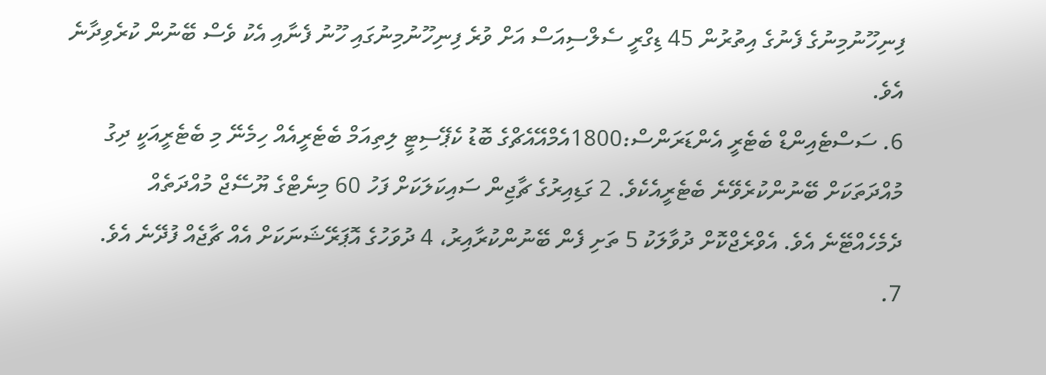ފިނިހޫނުމިނުގެ ފެނުގެ އިތުރުން 45 ޑިގްރީ ސެލްސިއަސް އަށް ވުރެ ފިނިހޫނުމިނުގައި ހޫނު ފެނާއި އެކު ވެސް ބޭނުން ކުރެވިދާނެ އެވެ.
6. ސަސްޓެއިންޑް ބެޓެރީ އެންޑަރަންސް:1800އެމްއޭއެޗްގެ ބޮޑު ކެޕޭސިޓީ ލިތިއަމް ބެޓެރީއެއް ހިމެނޭ މި ބެޓެރީއަކީ ދިގު މުއްދަތަކަށް ބޭނުންކުރެވޭނެ ބެޓެރީއެކެވެ. 2 ގަޑިއިރުގެ ޗާޖިން ސައިކަލަކަށް ފަހު 60 މިނެޓްގެ ޔޫސޭޖް މުއްދަތެއް ދެމެހެއްޓޭނެ އެވެ. އެވްރެޖްކޮށް ދުވާލަކު 5 ތަށި ފެން ބޭނުންކުރާއިރު، 4 ދުވަހުގެ އޮޕަރޭޝަނަކަށް އެއް ޗާޖެއް ފުދޭނެ އެވެ.
7.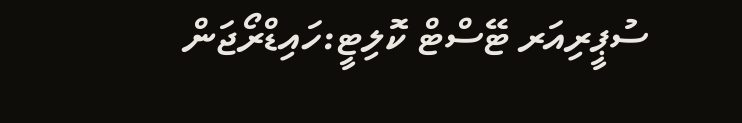ސުޕީރިއަރ ޓޭސްޓް ކޮލިޓީ:ހައިޑްރޯޖަން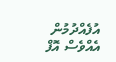އުފެއްދުމުން އެއްވެސް އޮފް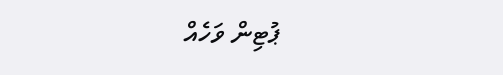ޕުޓިން ވަހެއް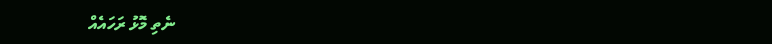ނެތި މޮޅު ރަހައެއް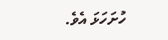ހުށަހަޅަ އެވެ.